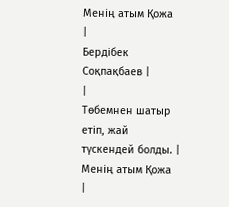Менің атым Қожа
|
Бердібек Соқпақбаев |
|
Төбемнен шатыр етіп, жай түскендей болды. |
Менің атым Қожа
|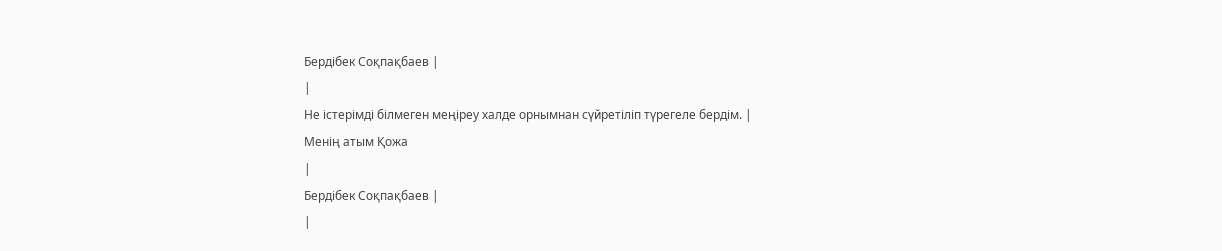Бердібек Соқпақбаев |
|
Не істерімді білмеген меңіреу халде орнымнан сүйретіліп түрегеле бердім. |
Менің атым Қожа
|
Бердібек Соқпақбаев |
|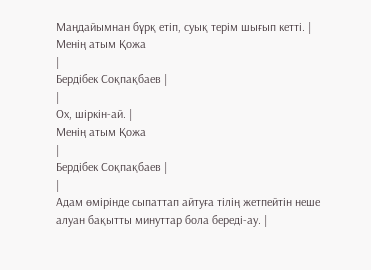Маңдайымнан бұрқ етіп, суық терім шығып кетті. |
Менің атым Қожа
|
Бердібек Соқпақбаев |
|
Ох, шіркін-ай. |
Менің атым Қожа
|
Бердібек Соқпақбаев |
|
Адам өмірінде сыпаттап айтуға тілің жетпейтін неше алуан бақытты минуттар бола береді-ау. |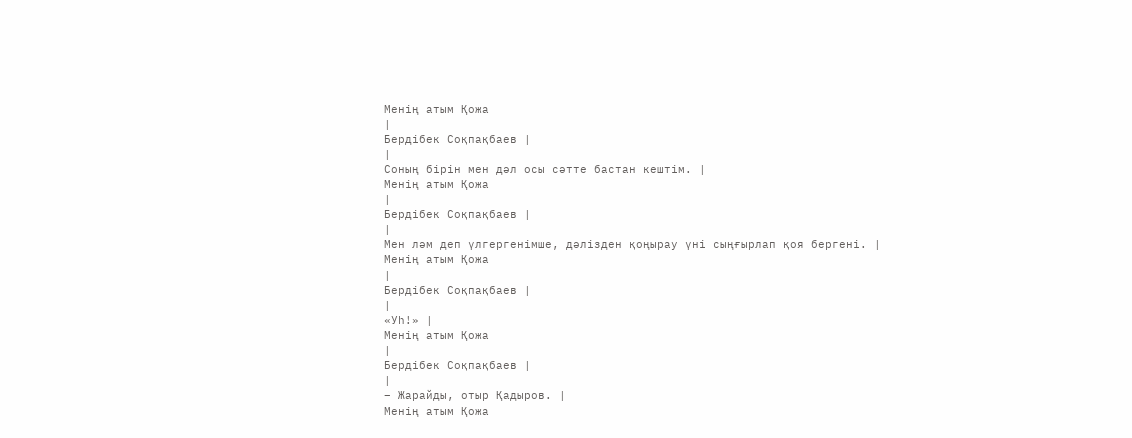Менің атым Қожа
|
Бердібек Соқпақбаев |
|
Соның бірін мен дәл осы сәтте бастан кештім. |
Менің атым Қожа
|
Бердібек Соқпақбаев |
|
Мен ләм деп үлгергенімше, дәлізден қоңырау үні сыңғырлап қоя бергені. |
Менің атым Қожа
|
Бердібек Соқпақбаев |
|
«Уһ!» |
Менің атым Қожа
|
Бердібек Соқпақбаев |
|
– Жарайды, отыр Қадыров. |
Менің атым Қожа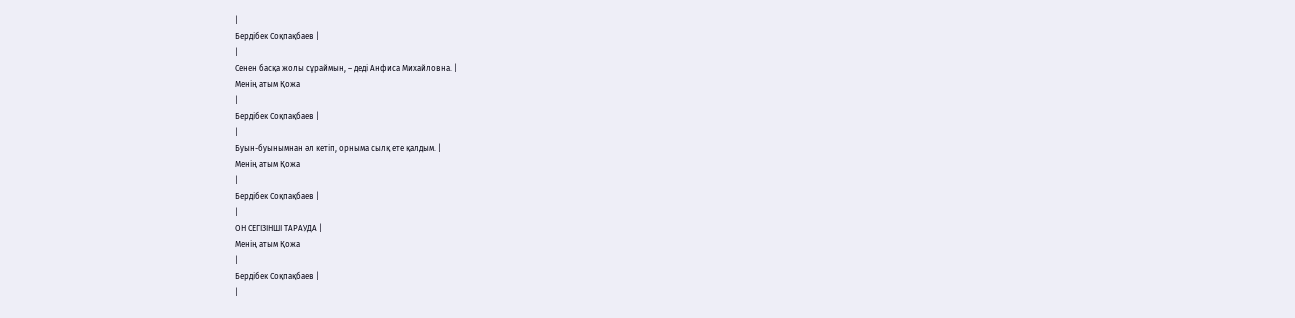|
Бердібек Соқпақбаев |
|
Сенен басқа жолы сұраймын, – деді Анфиса Михайловна. |
Менің атым Қожа
|
Бердібек Соқпақбаев |
|
Буын-буынымнан әл кетіп, орныма сылқ ете қалдым. |
Менің атым Қожа
|
Бердібек Соқпақбаев |
|
ОН СЕГІЗІНШІ ТАРАУДА |
Менің атым Қожа
|
Бердібек Соқпақбаев |
|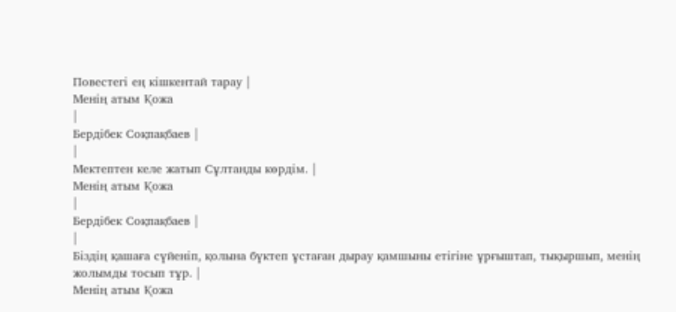Повестегі ең кішкентай тарау |
Менің атым Қожа
|
Бердібек Соқпақбаев |
|
Мектептен келе жатып Сұлтанды көрдім. |
Менің атым Қожа
|
Бердібек Соқпақбаев |
|
Біздің қашаға сүйеніп, қолына бүктеп ұстаған дырау қамшыны етігіне ұрғыштап, тықыршып, менің жолымды тосып тұр. |
Менің атым Қожа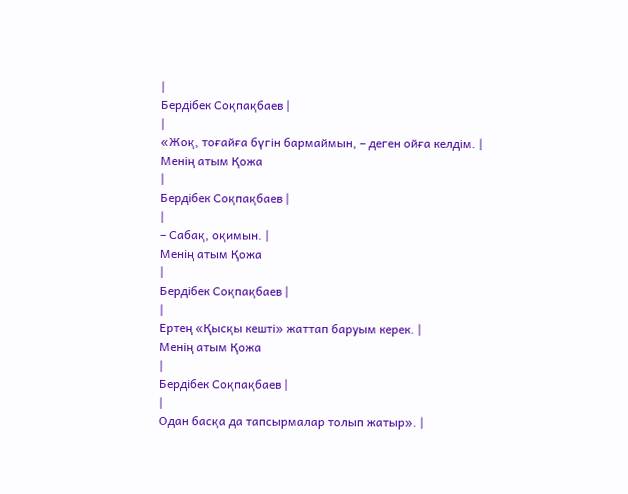|
Бердібек Соқпақбаев |
|
«Жоқ, тоғайға бүгін бармаймын, – деген ойға келдім. |
Менің атым Қожа
|
Бердібек Соқпақбаев |
|
– Сабақ, оқимын. |
Менің атым Қожа
|
Бердібек Соқпақбаев |
|
Ертең «Қысқы кешті» жаттап баруым керек. |
Менің атым Қожа
|
Бердібек Соқпақбаев |
|
Одан басқа да тапсырмалар толып жатыр». |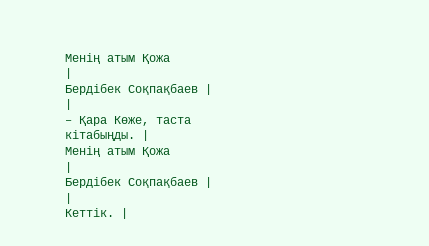Менің атым Қожа
|
Бердібек Соқпақбаев |
|
– Қара Көже, таста кітабыңды. |
Менің атым Қожа
|
Бердібек Соқпақбаев |
|
Кеттік. |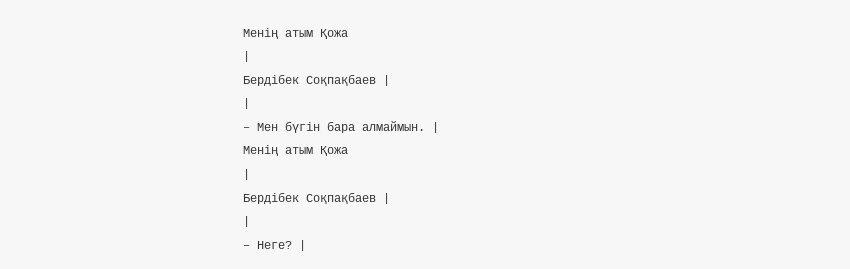Менің атым Қожа
|
Бердібек Соқпақбаев |
|
– Мен бүгін бара алмаймын. |
Менің атым Қожа
|
Бердібек Соқпақбаев |
|
– Неге? |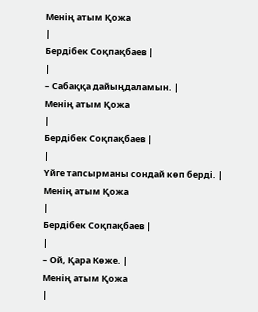Менің атым Қожа
|
Бердібек Соқпақбаев |
|
– Сабаққа дайыңдаламын. |
Менің атым Қожа
|
Бердібек Соқпақбаев |
|
Үйге тапсырманы сондай көп берді. |
Менің атым Қожа
|
Бердібек Соқпақбаев |
|
– Ой, Қара Көже. |
Менің атым Қожа
|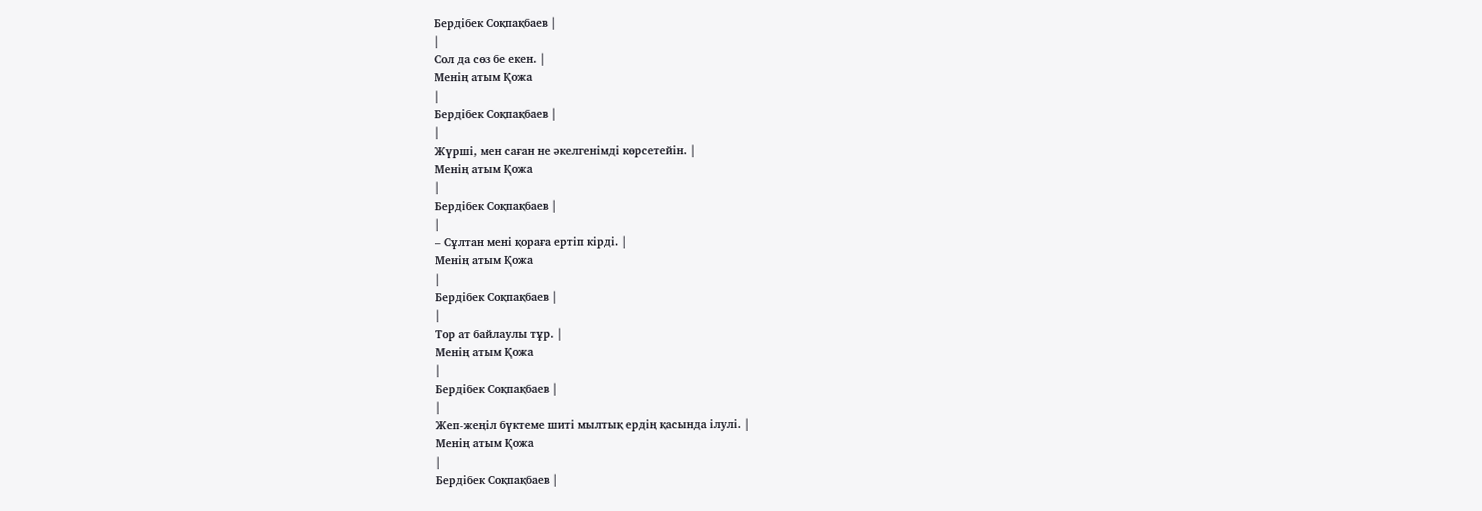Бердібек Соқпақбаев |
|
Сол да сөз бе екен. |
Менің атым Қожа
|
Бердібек Соқпақбаев |
|
Жүрші, мен саған не әкелгенімді көрсетейін. |
Менің атым Қожа
|
Бердібек Соқпақбаев |
|
– Сұлтан мені қораға ертіп кірді. |
Менің атым Қожа
|
Бердібек Соқпақбаев |
|
Тор ат байлаулы тұр. |
Менің атым Қожа
|
Бердібек Соқпақбаев |
|
Жеп-жеңіл бүктеме шиті мылтық ердің қасында ілулі. |
Менің атым Қожа
|
Бердібек Соқпақбаев |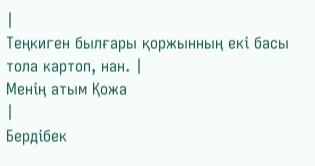|
Теңкиген былғары қоржынның екі басы тола картоп, нан. |
Менің атым Қожа
|
Бердібек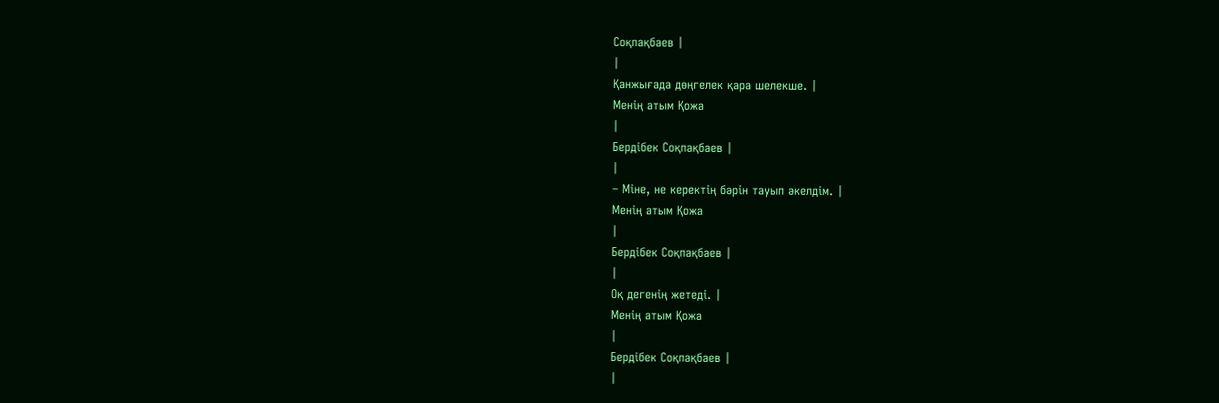Соқпақбаев |
|
Қанжығада дөңгелек қара шелекше. |
Менің атым Қожа
|
Бердібек Соқпақбаев |
|
– Міне, не керектің бәрін тауып әкелдім. |
Менің атым Қожа
|
Бердібек Соқпақбаев |
|
Оқ дегенің жетеді. |
Менің атым Қожа
|
Бердібек Соқпақбаев |
|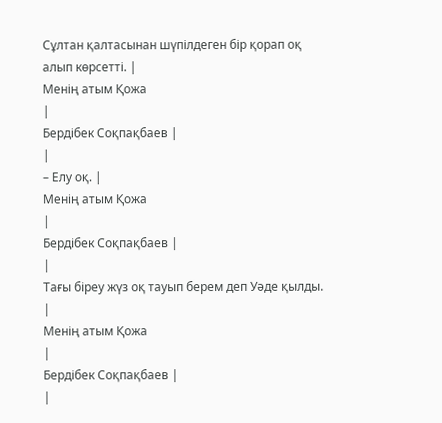Сұлтан қалтасынан шүпілдеген бір қорап оқ алып көрсетті. |
Менің атым Қожа
|
Бердібек Соқпақбаев |
|
– Елу оқ. |
Менің атым Қожа
|
Бердібек Соқпақбаев |
|
Тағы біреу жүз оқ тауып берем деп Уәде қылды. |
Менің атым Қожа
|
Бердібек Соқпақбаев |
|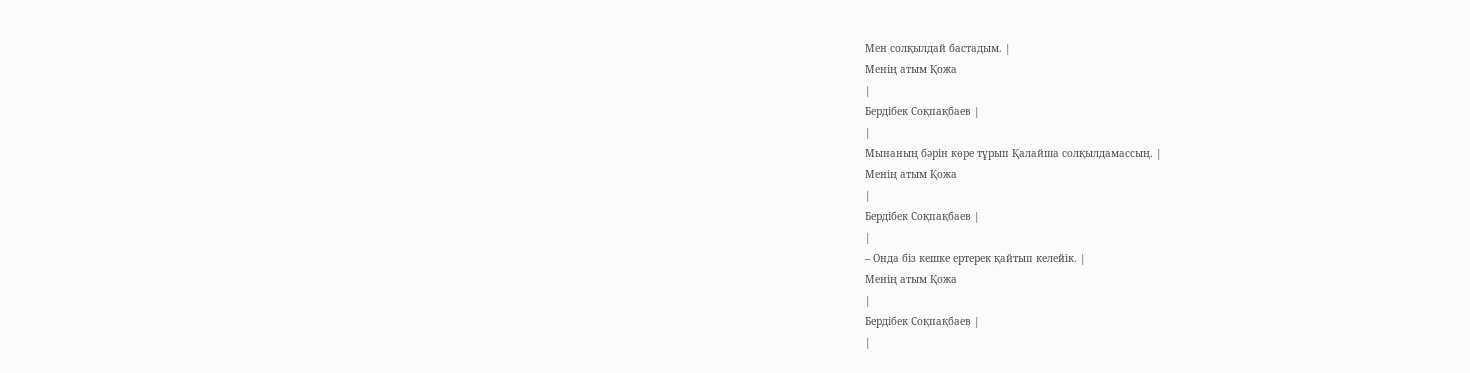Мен солқылдай бастадым. |
Менің атым Қожа
|
Бердібек Соқпақбаев |
|
Мынаның бәрін көре тұрып Қалайша солқылдамассың. |
Менің атым Қожа
|
Бердібек Соқпақбаев |
|
– Онда біз кешке ертерек қайтып келейік. |
Менің атым Қожа
|
Бердібек Соқпақбаев |
|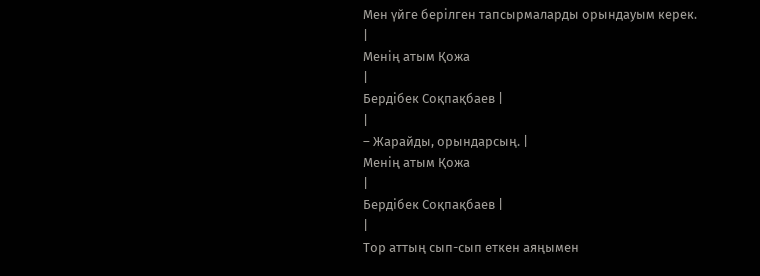Мен үйге берілген тапсырмаларды орындауым керек. |
Менің атым Қожа
|
Бердібек Соқпақбаев |
|
– Жарайды, орындарсың. |
Менің атым Қожа
|
Бердібек Соқпақбаев |
|
Тор аттың сып-сып еткен аяңымен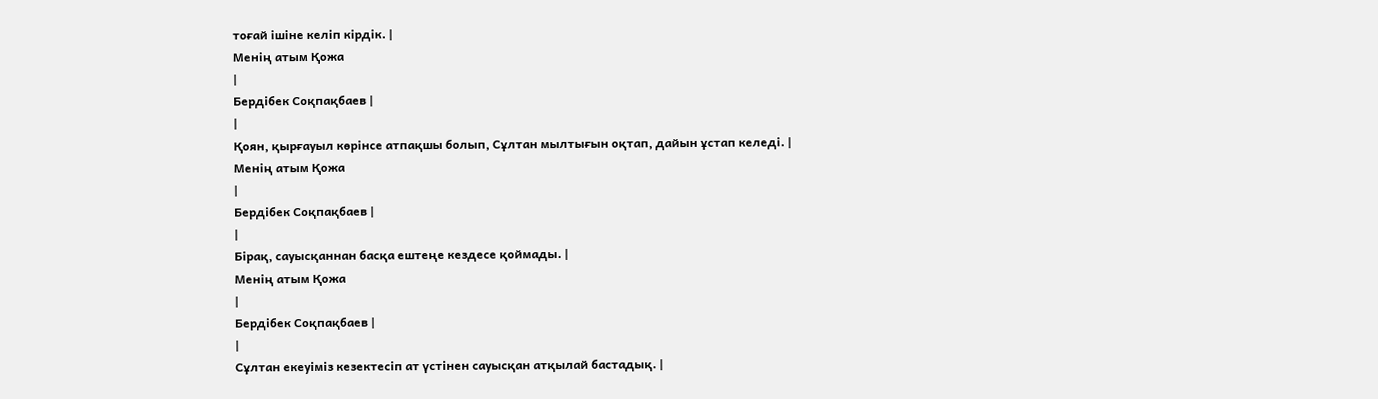тоғай ішіне келіп кірдік. |
Менің атым Қожа
|
Бердібек Соқпақбаев |
|
Қоян, қырғауыл көрінсе атпақшы болып, Сұлтан мылтығын оқтап, дайын ұстап келеді. |
Менің атым Қожа
|
Бердібек Соқпақбаев |
|
Бірақ, сауысқаннан басқа ештеңе кездесе қоймады. |
Менің атым Қожа
|
Бердібек Соқпақбаев |
|
Сұлтан екеуіміз кезектесіп ат үстінен сауысқан атқылай бастадық. |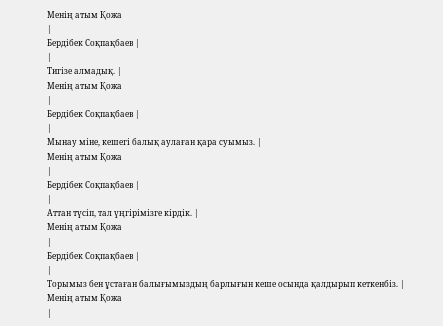Менің атым Қожа
|
Бердібек Соқпақбаев |
|
Тигізе алмадық. |
Менің атым Қожа
|
Бердібек Соқпақбаев |
|
Мынау міне, кешегі балық аулаған қара суымыз. |
Менің атым Қожа
|
Бердібек Соқпақбаев |
|
Аттан түсіп, тал үңгірімізге кірдік. |
Менің атым Қожа
|
Бердібек Соқпақбаев |
|
Торымыз бен ұстаған балығымыздың барлығын кеше осында қалдырып кеткенбіз. |
Менің атым Қожа
|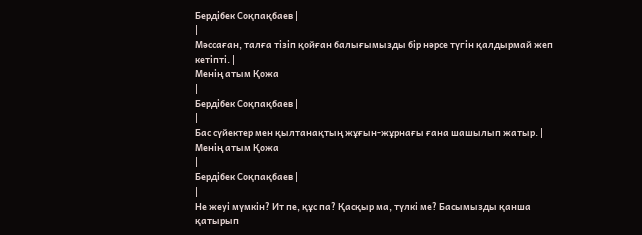Бердібек Соқпақбаев |
|
Мәссаған, талға тізіп қойған балығымызды бір нәрсе түгін қалдырмай жеп кетіпті. |
Менің атым Қожа
|
Бердібек Соқпақбаев |
|
Бас сүйектер мен қылтанақтың жұғын-жұрнағы ғана шашылып жатыр. |
Менің атым Қожа
|
Бердібек Соқпақбаев |
|
Не жеуі мүмкін? Ит пе, құс па? Қасқыр ма, түлкі ме? Басымызды қанша қатырып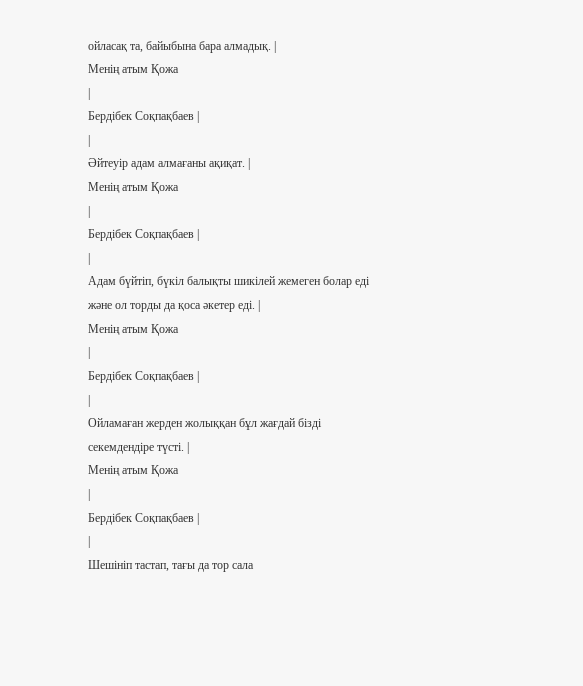ойласақ та, байыбына бара алмадық. |
Менің атым Қожа
|
Бердібек Соқпақбаев |
|
Әйтеуір адам алмағаны ақиқат. |
Менің атым Қожа
|
Бердібек Соқпақбаев |
|
Адам бүйтіп, бүкіл балықты шикілей жемеген болар еді және ол торды да қоса әкетер еді. |
Менің атым Қожа
|
Бердібек Соқпақбаев |
|
Ойламаған жерден жолыққан бұл жағдай бізді секемдендіре түсті. |
Менің атым Қожа
|
Бердібек Соқпақбаев |
|
Шешініп тастап, тағы да тор сала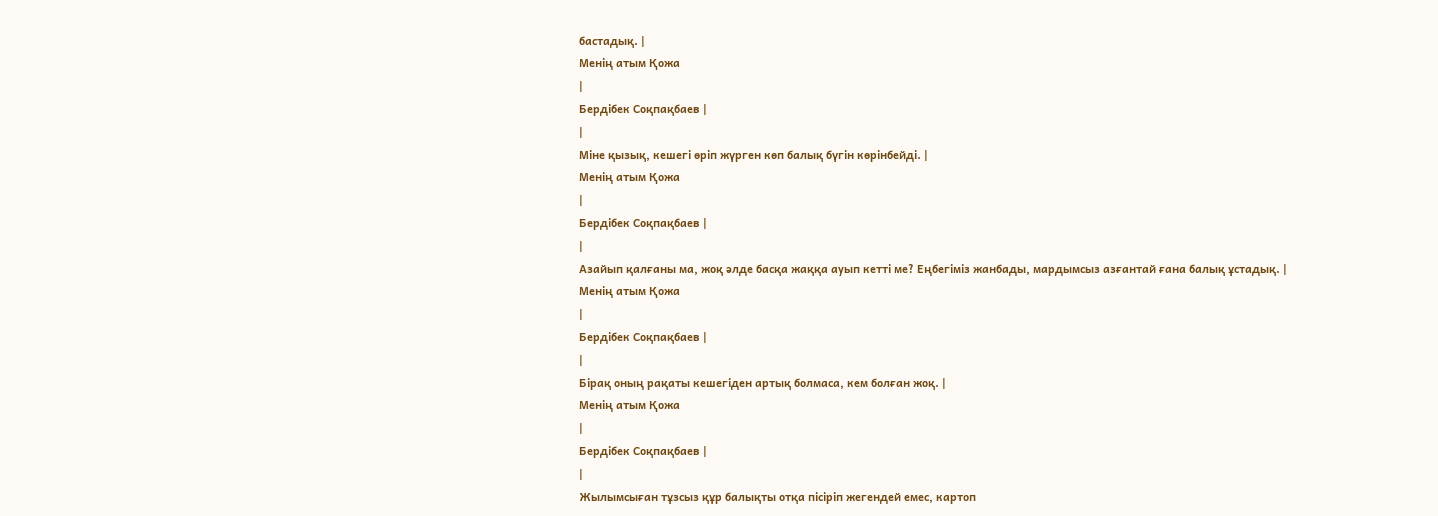бастадық. |
Менің атым Қожа
|
Бердібек Соқпақбаев |
|
Міне қызық, кешегі өріп жүрген көп балық бүгін көрінбейді. |
Менің атым Қожа
|
Бердібек Соқпақбаев |
|
Азайып қалғаны ма, жоқ әлде басқа жаққа ауып кетті ме? Еңбегіміз жанбады, мардымсыз азғантай ғана балық ұстадық. |
Менің атым Қожа
|
Бердібек Соқпақбаев |
|
Бірақ оның рақаты кешегіден артық болмаса, кем болған жоқ. |
Менің атым Қожа
|
Бердібек Соқпақбаев |
|
Жылымсыған тұзсыз құр балықты отқа пісіріп жегендей емес, картоп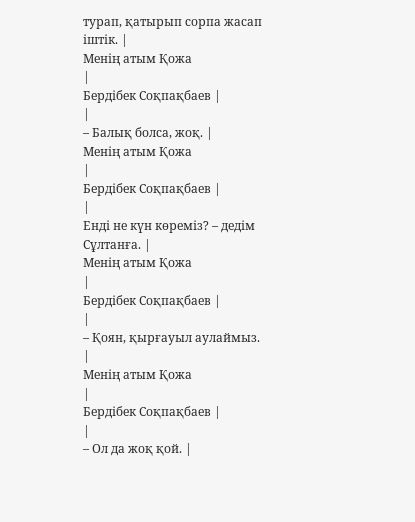турап, қатырып сорпа жасап іштік. |
Менің атым Қожа
|
Бердібек Соқпақбаев |
|
– Балық болса, жоқ. |
Менің атым Қожа
|
Бердібек Соқпақбаев |
|
Енді не күн көреміз? – дедім Сұлтанға. |
Менің атым Қожа
|
Бердібек Соқпақбаев |
|
– Қоян, қырғауыл аулаймыз. |
Менің атым Қожа
|
Бердібек Соқпақбаев |
|
– Ол да жоқ қой. |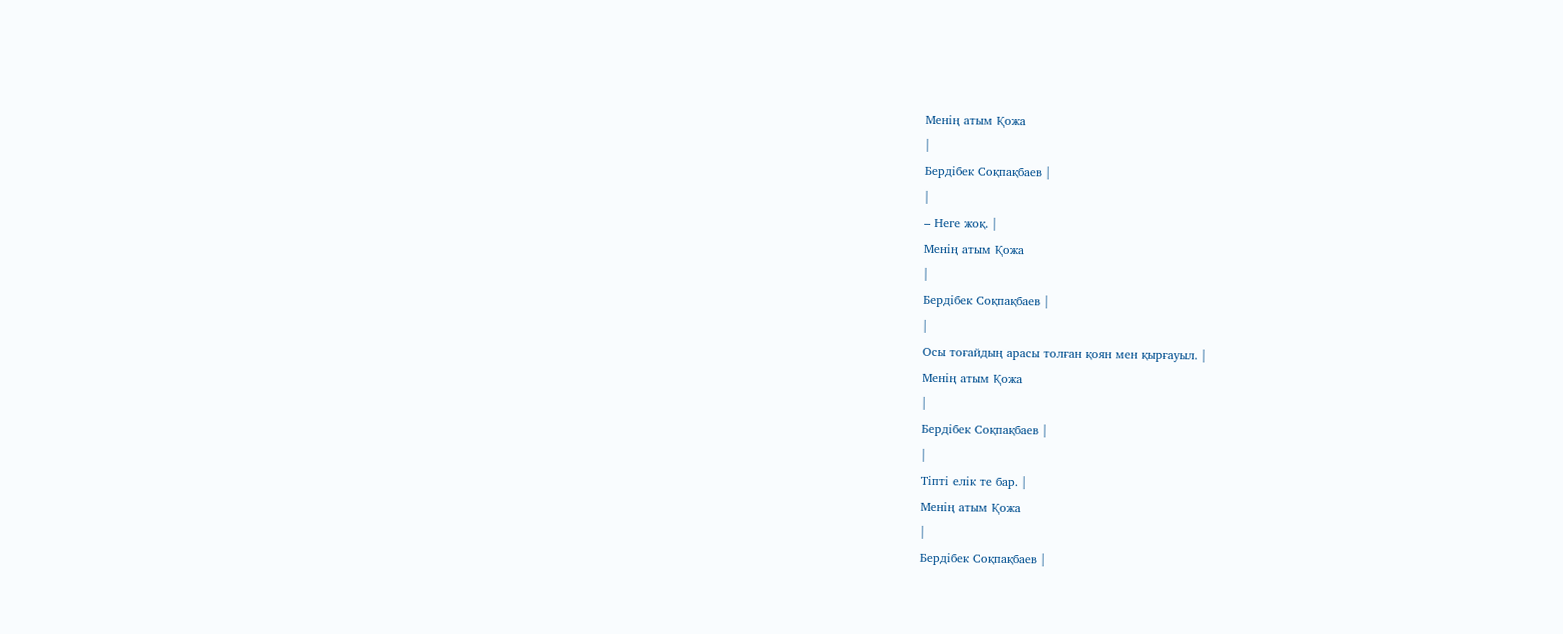Менің атым Қожа
|
Бердібек Соқпақбаев |
|
– Неге жоқ. |
Менің атым Қожа
|
Бердібек Соқпақбаев |
|
Осы тоғайдың арасы толған қоян мен қырғауыл. |
Менің атым Қожа
|
Бердібек Соқпақбаев |
|
Тіпті елік те бар. |
Менің атым Қожа
|
Бердібек Соқпақбаев |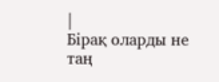|
Бірақ оларды не таң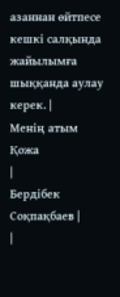азаннан өйтпесе кешкі салқында жайылымға шыққанда аулау керек. |
Менің атым Қожа
|
Бердібек Соқпақбаев |
|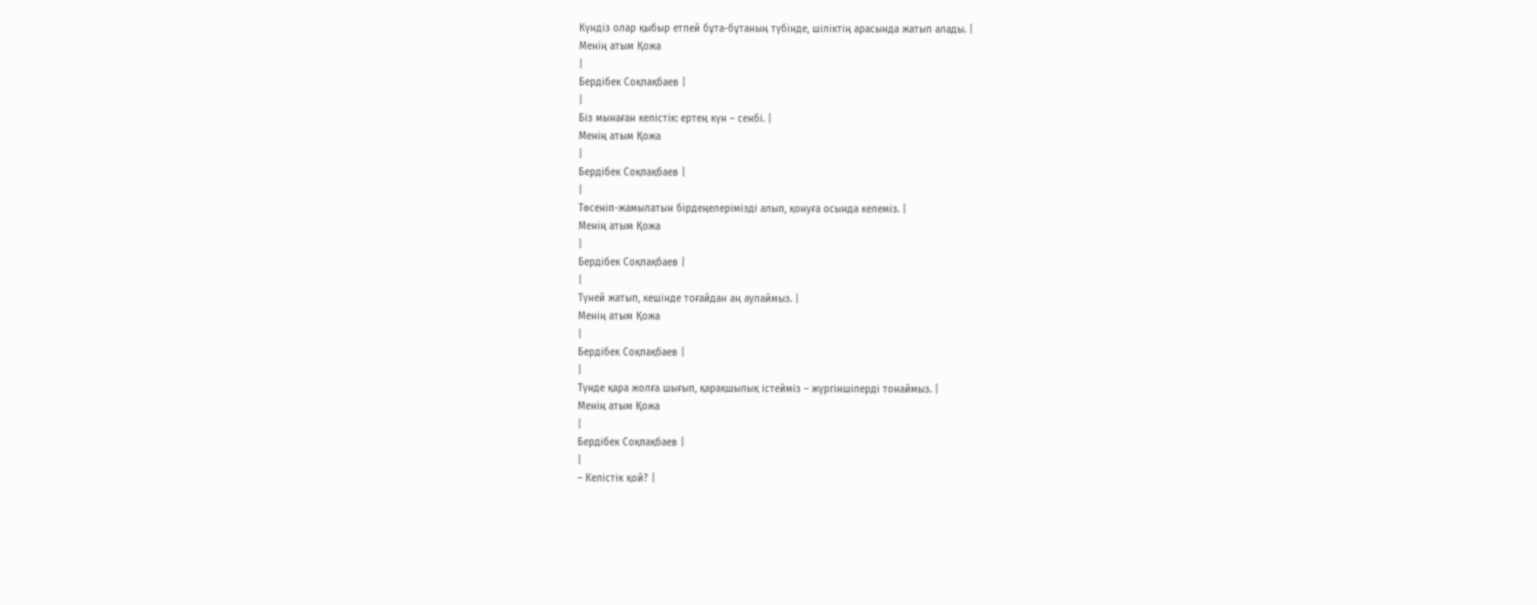Күндіз олар қыбыр етпей бұта-бұтаның түбінде, шіліктің арасында жатып алады. |
Менің атым Қожа
|
Бердібек Соқпақбаев |
|
Біз мынаған келістік: ертең күн – сенбі. |
Менің атым Қожа
|
Бердібек Соқпақбаев |
|
Төсеніп-жамылатын бірдеңелерімізді алып, қонуға осында келеміз. |
Менің атым Қожа
|
Бердібек Соқпақбаев |
|
Түней жатып, кешінде тоғайдан аң аулаймыз. |
Менің атым Қожа
|
Бердібек Соқпақбаев |
|
Түнде қара жолға шығып, қарақшылық істейміз – жүргіншілерді тонаймыз. |
Менің атым Қожа
|
Бердібек Соқпақбаев |
|
– Келістік қой? |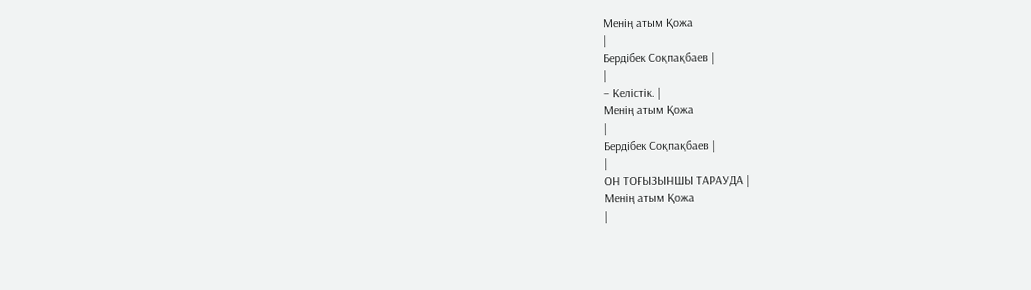Менің атым Қожа
|
Бердібек Соқпақбаев |
|
– Келістік. |
Менің атым Қожа
|
Бердібек Соқпақбаев |
|
ОН ТОҒЫЗЫНШЫ ТАРАУДА |
Менің атым Қожа
|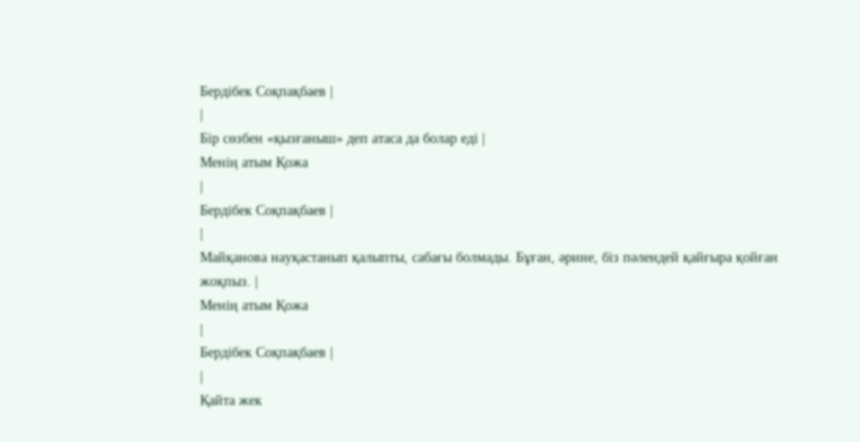Бердібек Соқпақбаев |
|
Бір сөзбен «қызғаныш» деп атаса да болар еді |
Менің атым Қожа
|
Бердібек Соқпақбаев |
|
Майқанова науқастанып қалыпты, сабағы болмады. Бұған, әрине, біз пәлендей қайғыра қойған жоқпыз. |
Менің атым Қожа
|
Бердібек Соқпақбаев |
|
Қайта жек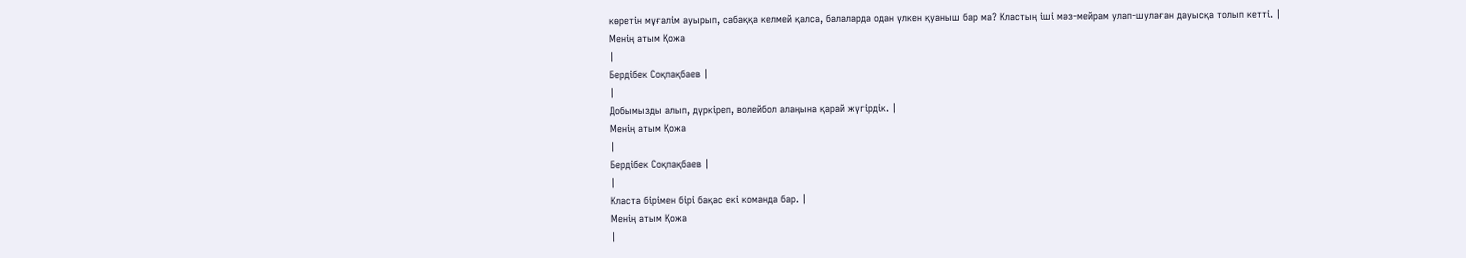көретін мұғалім ауырып, сабаққа келмей қалса, балаларда одан үлкен қуаныш бар ма? Кластың іші мәз-мейрам улап-шулаған дауысқа толып кетті. |
Менің атым Қожа
|
Бердібек Соқпақбаев |
|
Добымызды алып, дүркіреп, волейбол алаңына қарай жүгірдік. |
Менің атым Қожа
|
Бердібек Соқпақбаев |
|
Класта бірімен бірі бақас екі команда бар. |
Менің атым Қожа
|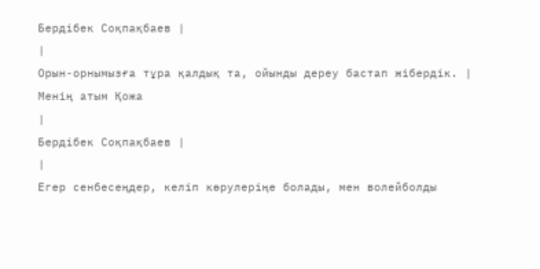Бердібек Соқпақбаев |
|
Орын-орнымызға тұра қалдық та, ойынды дереу бастап жібердік. |
Менің атым Қожа
|
Бердібек Соқпақбаев |
|
Егер сенбесеңдер, келіп көрулеріңе болады, мен волейболды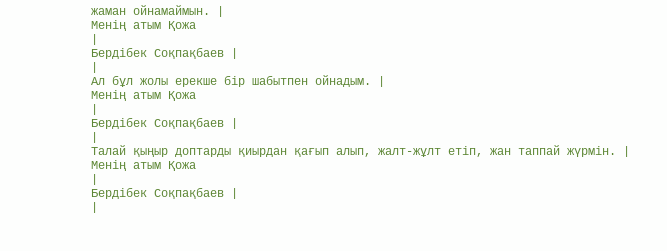жаман ойнамаймын. |
Менің атым Қожа
|
Бердібек Соқпақбаев |
|
Ал бұл жолы ерекше бір шабытпен ойнадым. |
Менің атым Қожа
|
Бердібек Соқпақбаев |
|
Талай қыңыр доптарды қиырдан қағып алып, жалт-жұлт етіп, жан таппай жүрмін. |
Менің атым Қожа
|
Бердібек Соқпақбаев |
|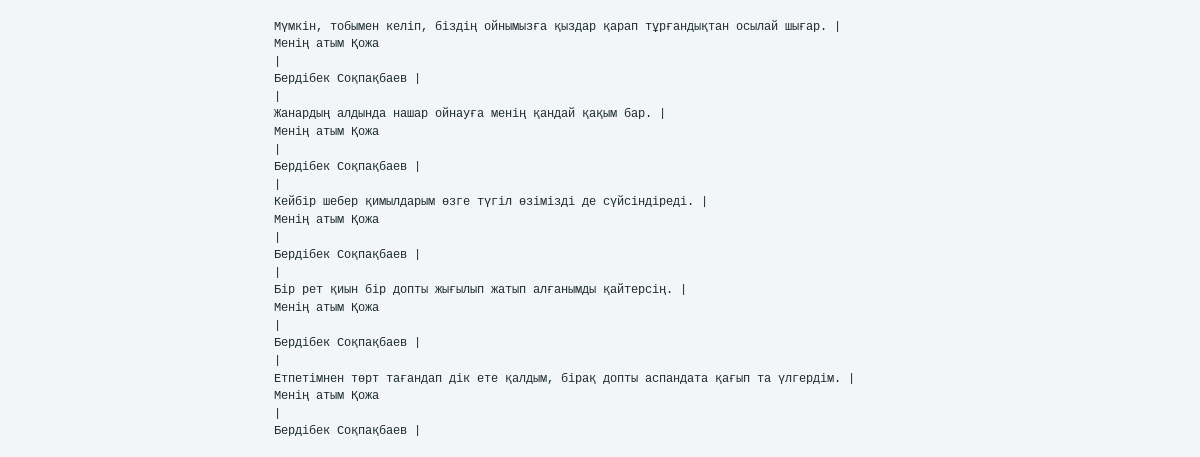Мүмкін, тобымен келіп, біздің ойнымызға қыздар қарап тұрғандықтан осылай шығар. |
Менің атым Қожа
|
Бердібек Соқпақбаев |
|
Жанардың алдында нашар ойнауға менің қандай қақым бар. |
Менің атым Қожа
|
Бердібек Соқпақбаев |
|
Кейбір шебер қимылдарым өзге түгіл өзімізді де сүйсіндіреді. |
Менің атым Қожа
|
Бердібек Соқпақбаев |
|
Бір рет қиын бір допты жығылып жатып алғанымды қайтерсің. |
Менің атым Қожа
|
Бердібек Соқпақбаев |
|
Етпетімнен төрт тағандап дік ете қалдым, бірақ допты аспандата қағып та үлгердім. |
Менің атым Қожа
|
Бердібек Соқпақбаев |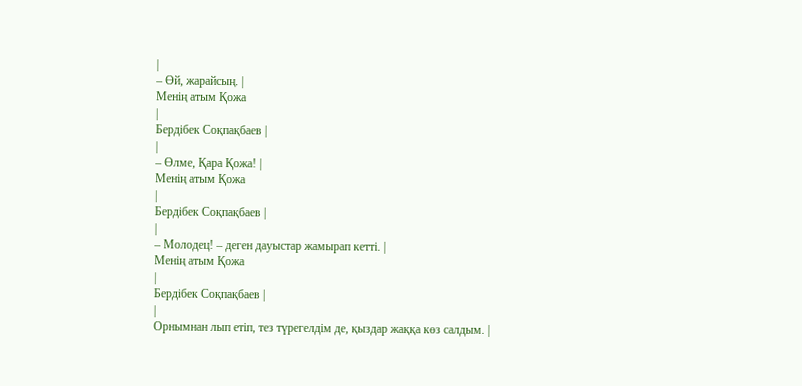|
– Өй, жарайсың. |
Менің атым Қожа
|
Бердібек Соқпақбаев |
|
– Өлме, Қара Қожа! |
Менің атым Қожа
|
Бердібек Соқпақбаев |
|
– Молодец! – деген дауыстар жамырап кетті. |
Менің атым Қожа
|
Бердібек Соқпақбаев |
|
Орнымнан лып етіп, тез түрегелдім де, қыздар жаққа көз салдым. |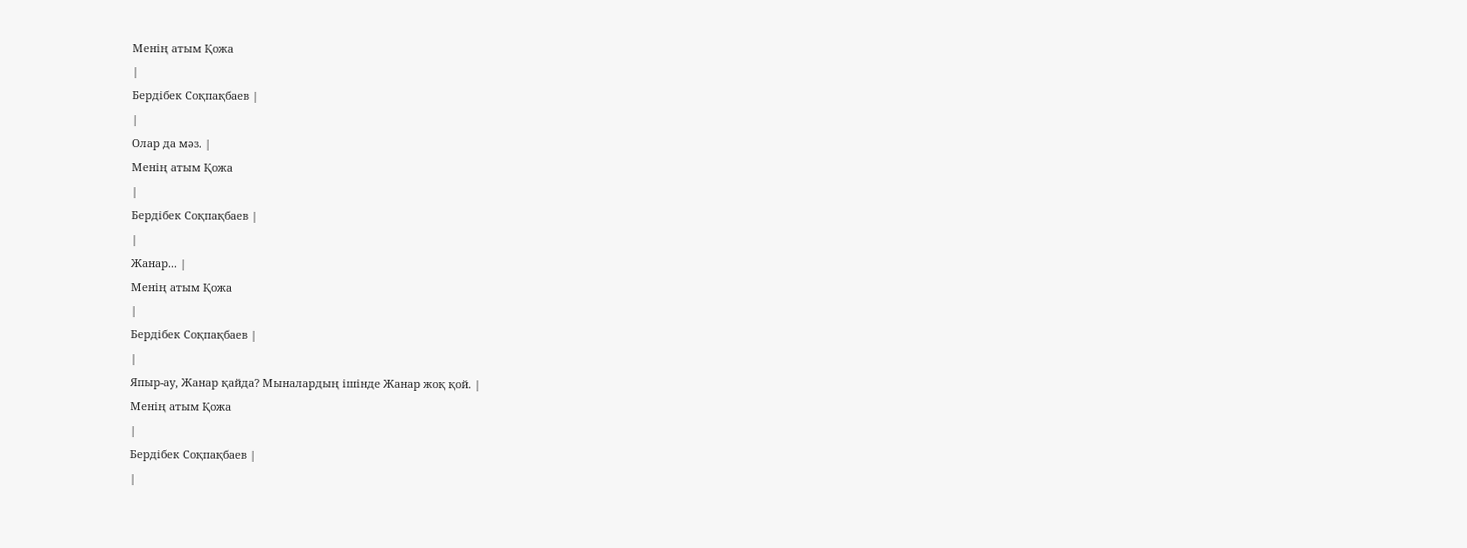Менің атым Қожа
|
Бердібек Соқпақбаев |
|
Олар да мәз. |
Менің атым Қожа
|
Бердібек Соқпақбаев |
|
Жанар... |
Менің атым Қожа
|
Бердібек Соқпақбаев |
|
Япыр-ау, Жанар қайда? Мыналардың ішінде Жанар жоқ қой. |
Менің атым Қожа
|
Бердібек Соқпақбаев |
|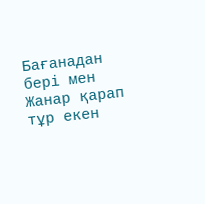Бағанадан бері мен Жанар қарап тұр екен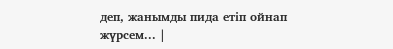деп, жанымды пида етіп ойнап жүрсем... |